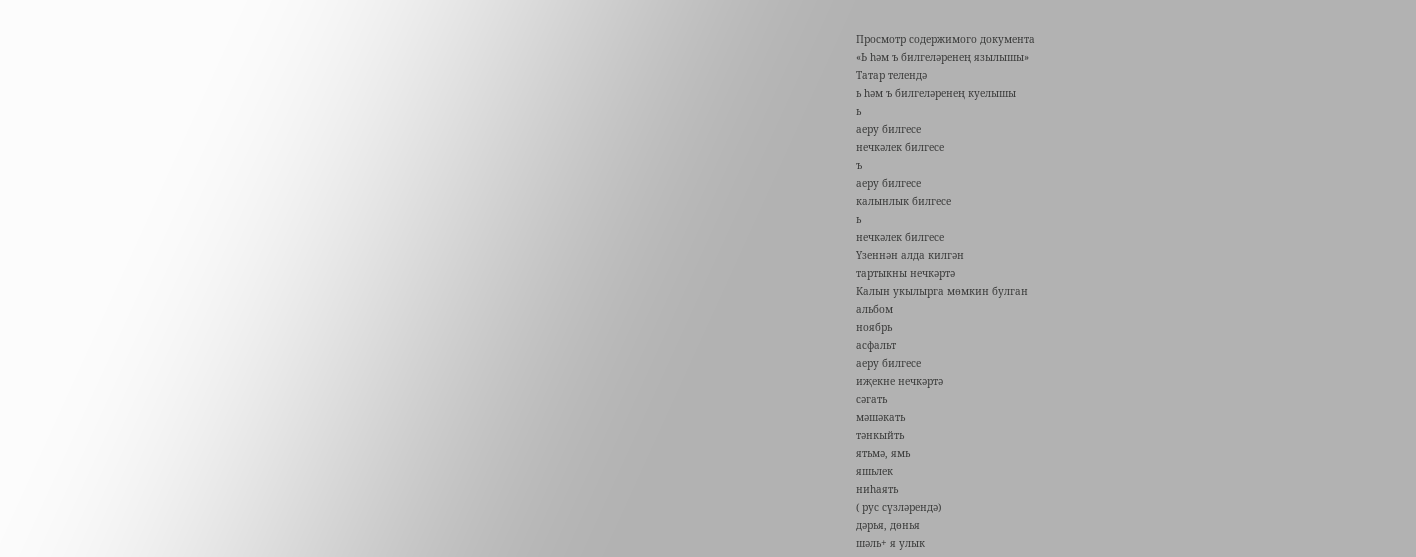Просмотр содержимого документа
«Ь һәм ъ билгеләренең язылышы»
Татар телендә
ь һәм ъ билгеләренең куелышы
ь
аеру билгесе
нечкәлек билгесе
ъ
аеру билгесе
калынлык билгесе
ь
нечкәлек билгесе
Үзеннән алда килгән
тартыкны нечкәртә
Калын укылырга мөмкин булган
альбом
ноябрь
асфальт
аеру билгесе
иҗекне нечкәртә
сәгать
мәшәкать
тәнкыйть
ятьмә, ямь
яшьлек
ниһаять
( рус сүзләрендә)
дәрья, дөнья
шәль+ я улык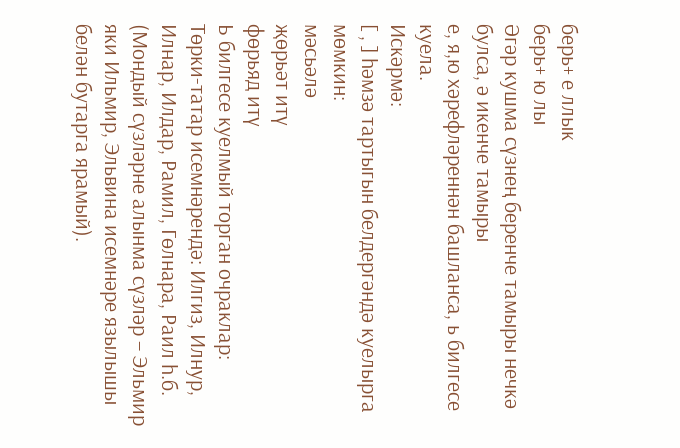берь+ е ллык
берь+ ю лы
Әгәр кушма сүзнең беренче тамыры нечкә булса, ә икенче тамыры
е, я,ю хәрефләреннән башланса, ь билгесе куела.
Искәрмә:
[ , ] һәмзә тартыгын белдергәндә куелырга мөмкин:
мәсьәлә
җөрьәт итү
фөрьяд итү
Ь билгесе куелмый торган очраклар:
Төрки-татар исемнәрендә: Илгиз, Илнур, Илнар, Илдар, Рамил, Гөлнара, Раил һ.б.
(Мондый сүзләрне алынма сүзләр – Эльмир яки Ильмир, Эльвина исемнәре язылышы белән бутарга ярамый).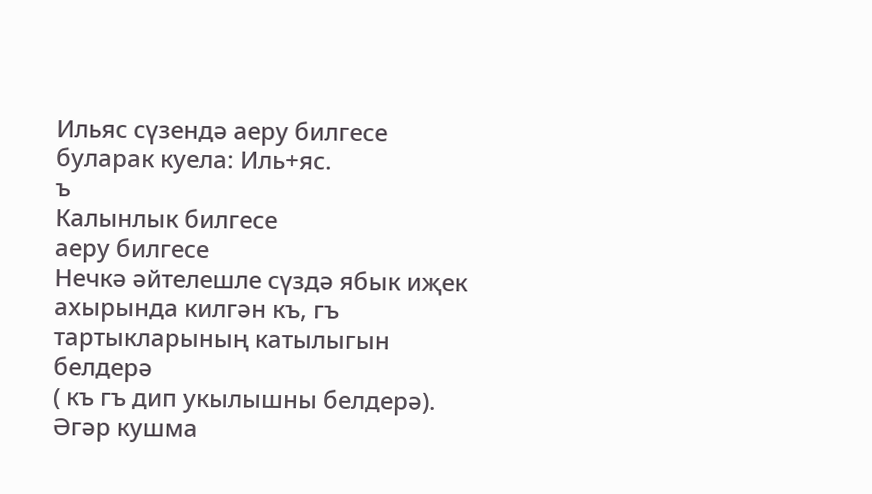Ильяс сүзендә аеру билгесе буларак куела: Иль+яс.
ъ
Калынлык билгесе
аеру билгесе
Нечкә әйтелешле сүздә ябык иҗек ахырында килгән къ, гъ тартыкларының катылыгын белдерә
( къ гъ дип укылышны белдерә).
Әгәр кушма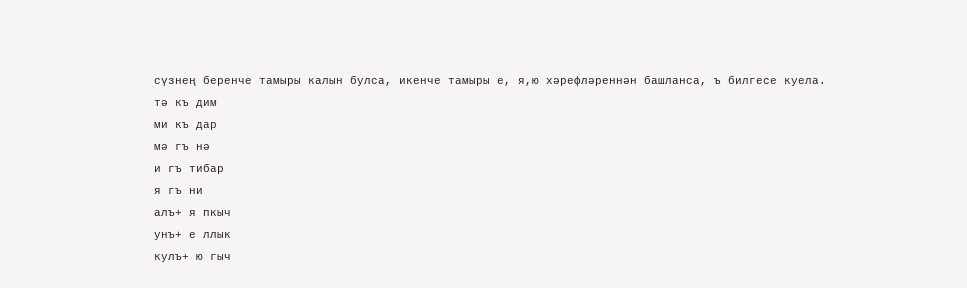сүзнең беренче тамыры калын булса, икенче тамыры е, я,ю хәрефләреннән башланса, ъ билгесе куела.
тә къ дим
ми къ дар
мә гъ нә
и гъ тибар
я гъ ни
алъ+ я пкыч
унъ+ е ллык
кулъ+ ю гыч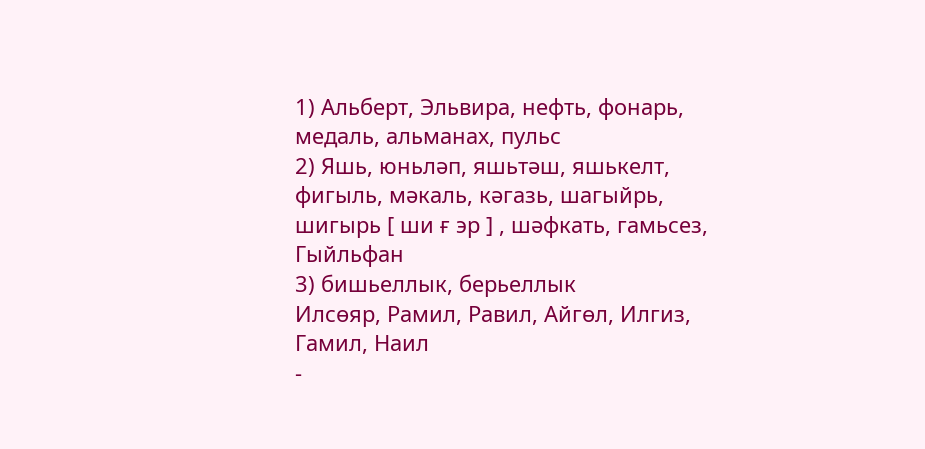1) Альберт, Эльвира, нефть, фонарь, медаль, альманах, пульс
2) Яшь, юньләп, яшьтәш, яшькелт, фигыль, мәкаль, кәгазь, шагыйрь, шигырь [ ши ғ эр ] , шәфкать, гамьсез, Гыйльфан
3) бишьеллык, берьеллык
Илсөяр, Рамил, Равил, Айгөл, Илгиз, Гамил, Наил
-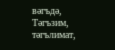вәгъдә, Тәгъзим, тәгълимат,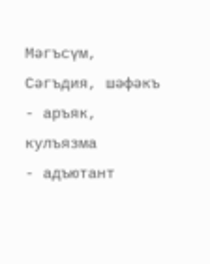Мәгъсүм, Сәгъдия, шәфәкъ
- аръяк, кулъязма
- адъютант